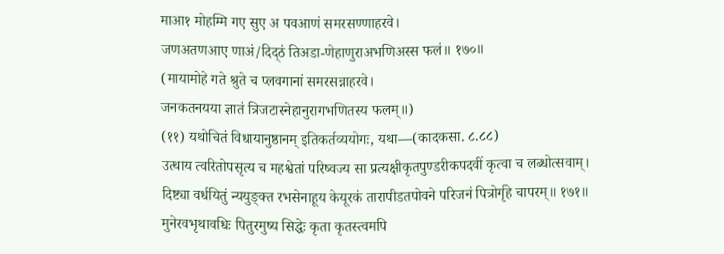माआ१ मोहम्मि गए सुए अ पवआणं समरसण्णाहरवे।
जणअतणआए णाअं/दिद्ठं तिअडा-णेहाणुराअभणिअस्स फलं॥ १७०॥
(मायामोहे गते श्रुते च प्लवगानां समरसन्नाहरवे।
जनकतनयया ज्ञातं त्रिजटास्नेहानुरागभणितस्य फलम्॥)
(११) यथोचितं विधायानुष्ठानम् इतिकर्तव्ययोगः, यथा—(कादकसा. ८.८८)
उत्थाय त्वरितोपसृत्य च महश्वेतां परिष्वज्य सा प्रत्यक्षीकृतपुण्डरीकपदवीं कृत्वा च लब्धोत्सवाम्।
दिष्ट्या वर्धयितुं न्ययुङ्क्त रभसेनाहूय केयूरकं तारापीडतपोवने परिजनं पित्रोर्गृहे चापरम्॥ १७१॥
मुनेरवभृथावधिः पितुरमुष्य सिद्धेः कृता कृतस्त्वमपि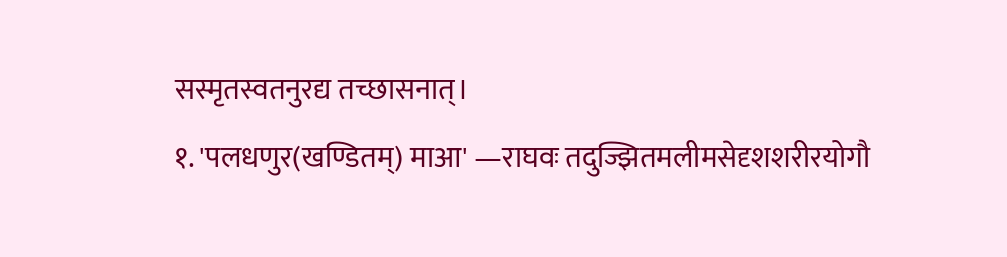सस्मृतस्वतनुरद्य तच्छासनात्।
१. 'पलधणुर(खण्डितम्) माआ' —राघवः तदुज्झितमलीमसेदृशशरीरयोगौ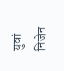युवां निजेन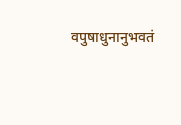वपुषाधुनानुभवतं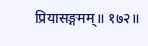प्रियासङ्गमम्॥ १७२॥